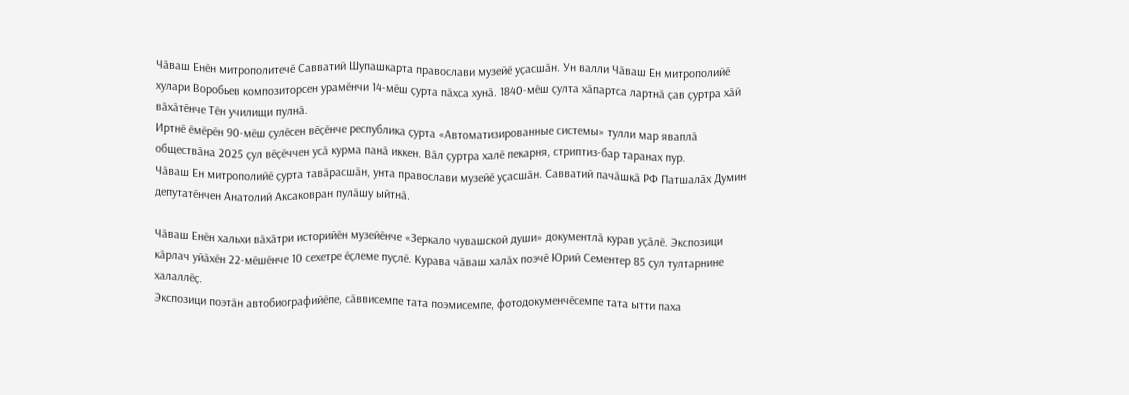Чӑваш Енӗн митрополитечӗ Савватий Шупашкарта православи музейӗ уҫасшӑн. Ун валли Чӑваш Ен митрополийӗ хулари Воробьев композиторсен урамӗнчи 14-мӗш ҫурта пӑхса хунӑ. 1840-мӗш ҫулта хӑпартса лартнӑ ҫав ҫуртра хӑй вӑхӑтӗнче Тӗн училищи пулнӑ.
Иртнӗ ӗмӗрӗн 90-мӗш ҫулӗсен вӗҫӗнче республика ҫурта «Автоматизированные системы» тулли мар яваплӑ обществӑна 2025 ҫул вӗҫӗччен усӑ курма панӑ иккен. Вӑл ҫуртра халӗ пекарня, стриптиз-бар таранах пур.
Чӑваш Ен митрополийӗ ҫурта тавӑрасшӑн, унта православи музейӗ уҫасшӑн. Савватий пачӑшкӑ РФ Патшалӑх Думин депутатӗнчен Анатолий Аксаковран пулӑшу ыйтнӑ.

Чӑваш Енӗн хальхи вӑхӑтри историйӗн музейӗнче «Зеркало чувашской души» документлӑ курав уҫӑлӗ. Экспозици кӑрлач уйӑхӗн 22-мӗшӗнче 10 сехетре ӗҫлеме пуҫлӗ. Курава чӑваш халӑх поэчӗ Юрий Сементер 85 ҫул тултарнине халаллӗҫ.
Экспозици поэтӑн автобиографийӗпе, сӑввисемпе тата поэмисемпе, фотодокуменчӗсемпе тата ытти паха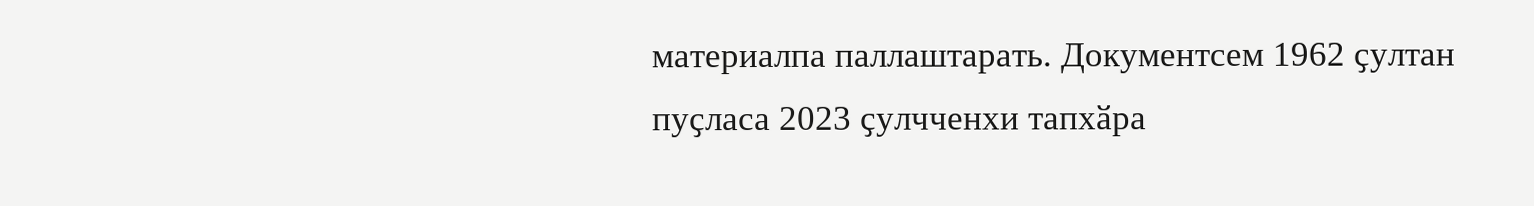материалпа паллаштарать. Документсем 1962 ҫултан пуҫласа 2023 ҫулчченхи тапхӑра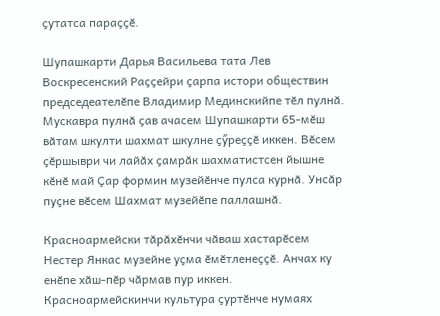ҫутатса параҫҫӗ.

Шупашкарти Дарья Васильева тата Лев Воскресенский Раҫҫейри ҫарпа истори обществин председеателӗпе Владимир Мединскийпе тӗл пулнӑ.
Мускавра пулнӑ ҫав ачасем Шупашкарти 65-мӗш вӑтам шкулти шахмат шкулне ҫӳреҫҫӗ иккен. Вӗсем ҫӗршыври чи лайӑх ҫамрӑк шахматистсен йышне кӗнӗ май Ҫар формин музейӗнче пулса курнӑ. Унсӑр пуҫне вӗсем Шахмат музейӗпе паллашнӑ.

Красноармейски тӑрӑхӗнчи чӑваш хастарӗсем Нестер Янкас музейне уҫма ӗмӗтленеҫҫӗ. Анчах ку енӗпе хӑш-пӗр чӑрмав пур иккен.
Красноармейскинчи культура ҫуртӗнче нумаях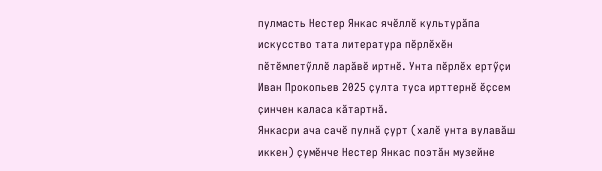пулмасть Нестер Янкас ячӗллӗ культурӑпа искусство тата литература пӗрлӗхӗн пӗтӗмлетӳллӗ ларӑвӗ иртнӗ. Унта пӗрлӗх ертӳҫи Иван Прокопьев 2025 ҫулта туса ирттернӗ ӗҫсем ҫинчен каласа кӑтартнӑ.
Янкасри ача сачӗ пулнӑ ҫурт (халӗ унта вулавӑш иккен) ҫумӗнче Нестер Янкас поэтӑн музейне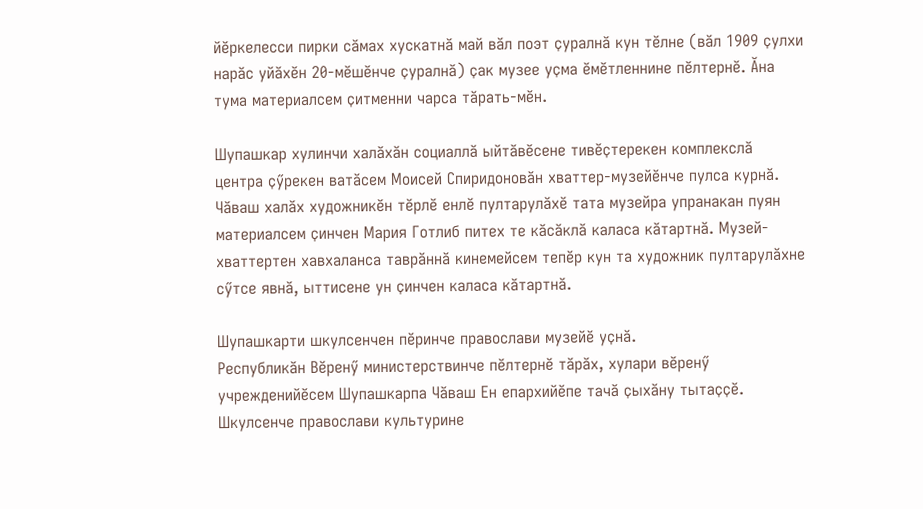йӗркелесси пирки сӑмах хускатнӑ май вӑл поэт ҫуралнӑ кун тӗлне (вӑл 1909 ҫулхи нарӑс уйӑхӗн 20-мӗшӗнче ҫуралнӑ) ҫак музее уҫма ӗмӗтленнине пӗлтернӗ. Ӑна тума материалсем ҫитменни чарса тӑрать-мӗн.

Шупашкар хулинчи халӑхӑн социаллӑ ыйтӑвӗсене тивӗҫтерекен комплекслӑ центра ҫӳрекен ватӑсем Моисей Спиридоновӑн хваттер-музейӗнче пулса курнӑ.
Чӑваш халӑх художникӗн тӗрлӗ енлӗ пултарулӑхӗ тата музейра упранакан пуян материалсем ҫинчен Мария Готлиб питех те кӑсӑклӑ каласа кӑтартнӑ. Музей-хваттертен хавхаланса таврӑннӑ кинемейсем тепӗр кун та художник пултарулӑхне сӳтсе явнӑ, ыттисене ун ҫинчен каласа кӑтартнӑ.

Шупашкарти шкулсенчен пӗринче православи музейӗ уҫнӑ.
Республикӑн Вӗренӳ министерствинче пӗлтернӗ тӑрӑх, хулари вӗренӳ учрежденийӗсем Шупашкарпа Чӑваш Ен епархийӗпе тачӑ ҫыхӑну тытаҫҫӗ. Шкулсенче православи культурине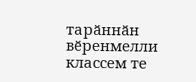тарӑннӑн вӗренмелли классем те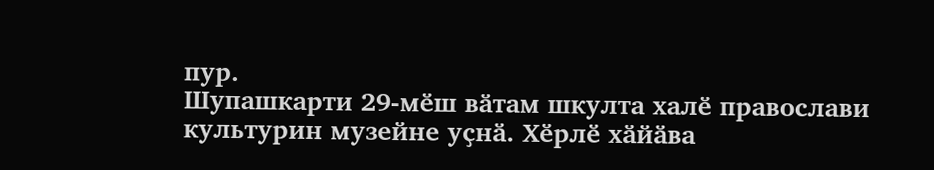пур.
Шупашкарти 29-мӗш вӑтам шкулта халӗ православи культурин музейне уҫнӑ. Хӗрлӗ хӑйӑва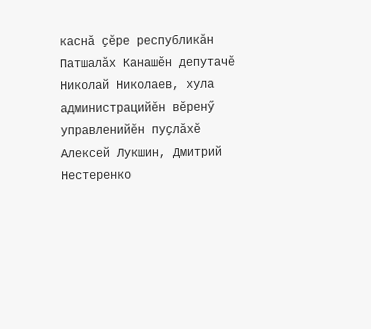каснӑ ҫӗре республикӑн Патшалӑх Канашӗн депутачӗ Николай Николаев, хула администрацийӗн вӗренӳ управленийӗн пуҫлӑхӗ Алексей Лукшин, Дмитрий Нестеренко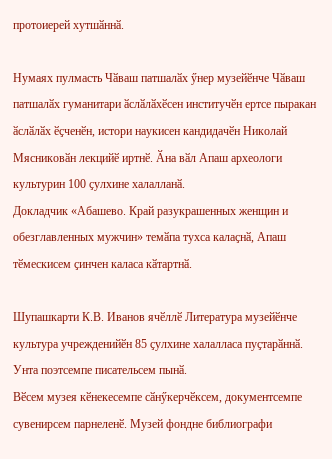протоиерей хутшӑннӑ.

Нумаях пулмасть Чӑваш патшалӑх ӳнер музейӗнче Чӑваш патшалӑх гуманитари ӑслӑлӑхӗсен институчӗн ертсе пыракан ӑслӑлӑх ӗҫченӗн, истори наукисен кандидачӗн Николай Мясниковӑн лекцийӗ иртнӗ. Ӑна вӑл Апаш археологи культурин 100 ҫулхине халалланӑ.
Докладчик «Абашево. Край разукрашенных женщин и обезглавленных мужчин» темӑпа тухса калаҫнӑ, Апаш тӗмескисем ҫинчен каласа кӑтартнӑ.

Шупашкарти К.В. Иванов ячӗллӗ Литература музейӗнче культура учрежденийӗн 85 ҫулхине халалласа пуҫтарӑннӑ. Унта поэтсемпе писательсем пынӑ.
Вӗсем музея кӗнекесемпе сӑнӳкерчӗксем, документсемпе сувенирсем парнеленӗ. Музей фондне библиографи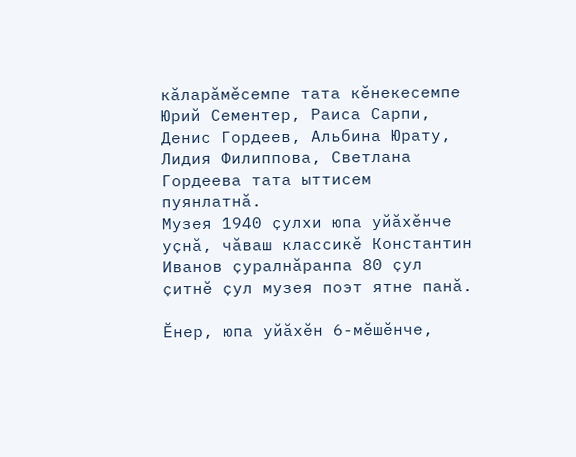кӑларӑмӗсемпе тата кӗнекесемпе Юрий Сементер, Раиса Сарпи, Денис Гордеев, Альбина Юрату, Лидия Филиппова, Светлана Гордеева тата ыттисем пуянлатнӑ.
Музея 1940 ҫулхи юпа уйӑхӗнче уҫнӑ, чӑваш классикӗ Константин Иванов ҫуралнӑранпа 80 ҫул ҫитнӗ ҫул музея поэт ятне панӑ.

Ӗнер, юпа уйӑхӗн 6-мӗшӗнче,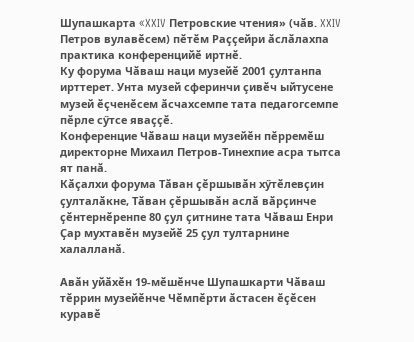Шупашкарта «XXIV Петровские чтения» (чӑв. XXIV Петров вулавӗсем) пӗтӗм Раҫҫейри ӑслӑлахпа практика конференцийӗ иртнӗ.
Ку форума Чӑваш наци музейӗ 2001 ҫултанпа ирттерет. Унта музей сферинчи ҫивӗч ыйтусене музей ӗҫченӗсем ӑсчахсемпе тата педагогсемпе пӗрле сӳтсе яваҫҫӗ.
Конференцие Чӑваш наци музейӗн пӗрремӗш директорне Михаил Петров-Тинехпие асра тытса ят панӑ.
Кӑҫалхи форума Тӑван ҫӗршывӑн хӳтӗлевҫин ҫулталӑкне, Тӑван ҫӗршывӑн аслӑ вӑрҫинче ҫӗнтернӗренпе 80 ҫул ҫитнине тата Чӑваш Енри Ҫар мухтавӗн музейӗ 25 ҫул тултарнине халалланӑ.

Авӑн уйӑхӗн 19-мӗшӗнче Шупашкарти Чӑваш тӗррин музейӗнче Чӗмпӗрти ӑстасен ӗҫӗсен куравӗ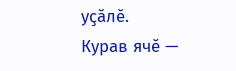уҫӑлӗ.
Курав ячӗ —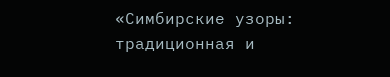«Симбирские узоры: традиционная и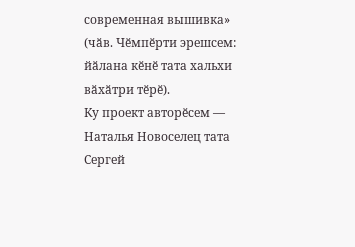современная вышивка» (чӑв. Чӗмпӗрти эрешсем: йӑлана кӗнӗ тата хальхи вӑхӑтри тӗрӗ).
Ку проект авторӗсем — Наталья Новоселец тата Сергей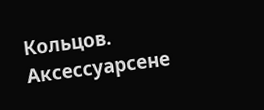Кольцов. Аксессуарсене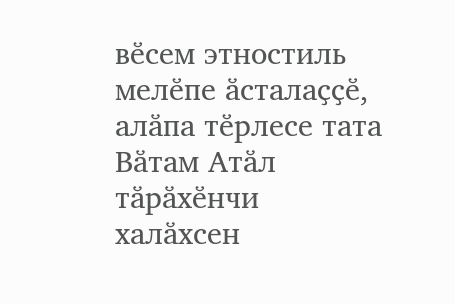вӗсем этностиль мелӗпе ӑсталаҫҫӗ, алӑпа тӗрлесе тата Вӑтам Атӑл тӑрӑхӗнчи халӑхсен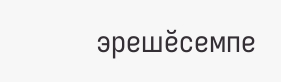эрешӗсемпе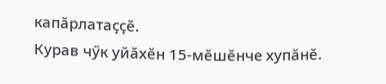капӑрлатаҫҫӗ.
Курав чӳк уйӑхӗн 15-мӗшӗнче хупӑнӗ.